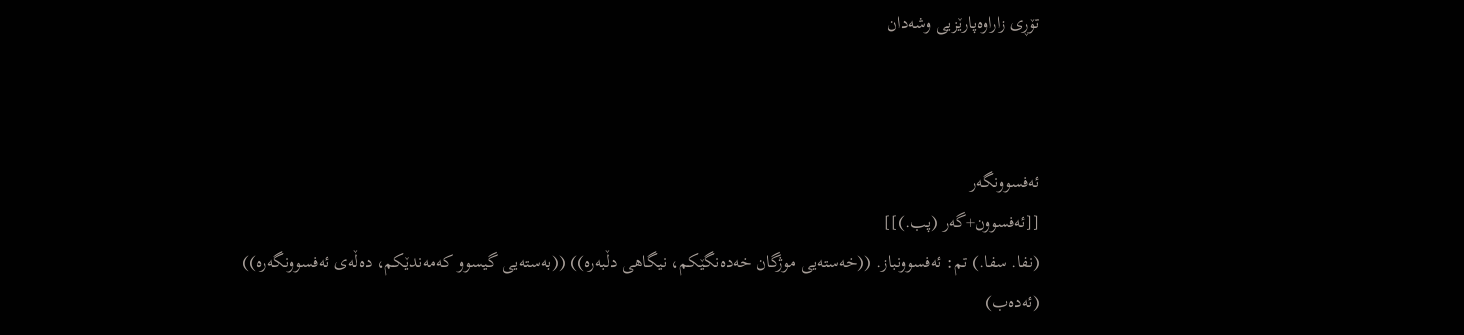تۆڕی زاراوەپارێزیی وشەدان



ئەفسوونگەر
[[ئەفسوون+گەر (پب.)]]
(نفا. سفا.) تم: ئەفسوونباز. ((خەستەیی موژگان خەدەنگێکم، نیگاهی دڵبەرە)) ((بەستەیی گیسوو کەمەندێکم، دەڵەی ئەفسوونگەرە)) (ئەدەب)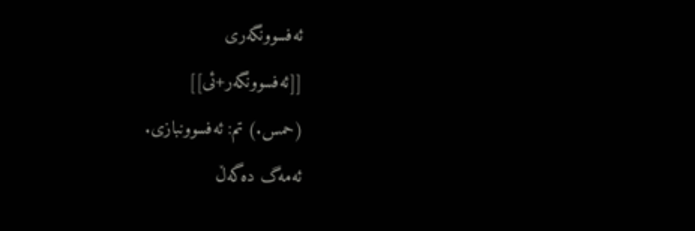ئەفسوونگەری
[[ئەفسوونگەر+ئی]]
(حمس.) تم: ئەفسوونبازی.
ئەمەگ دەگەڵ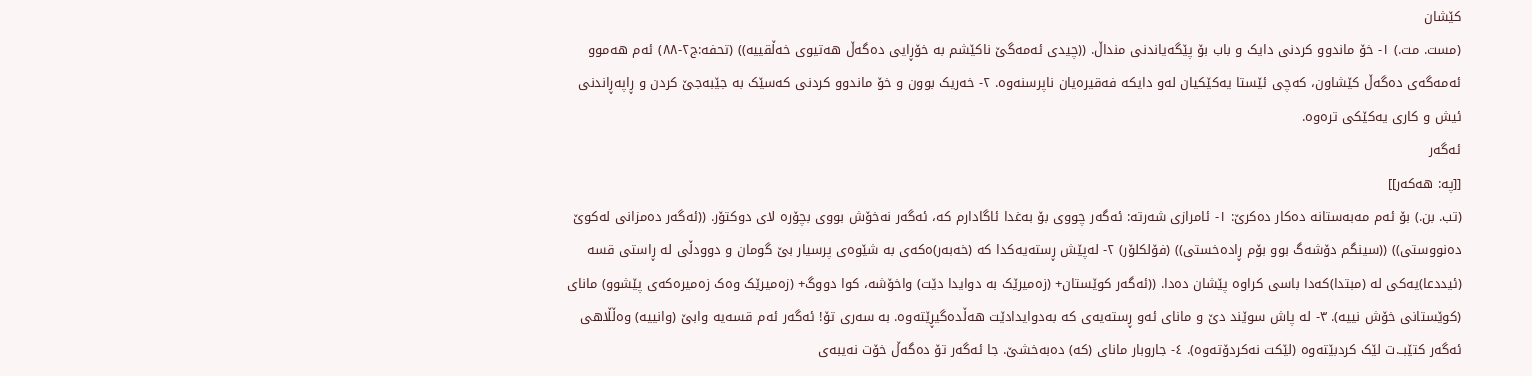کێشان
(مست. مت.) ١- خۆ ماندوو کردنی دایک و باب بۆ پێگەیاندنی منداڵ. ((چیدی ئەمەگێ ناکێشم بە خۆڕایی دەگەڵ هەتیوی خەڵقییە)) (تحفە:ج٢-٨٨) ئەم هەموو ئەمەگەی دەگەڵ کێشاون، کەچی ئێستا یەکێکیان لەو دایکە فەقیرەیان ناپرسنەوە. ٢- خەریک بوون و خۆ ماندوو کردنی کەسێک بە جێبەجێ کردن و ڕاپەڕاندنی ئیش و کاری یەکێکی ترەوە.
ئەگەر
[[پە: هەکەر]]
(تب. بن.) بۆ ئەم مەبەستانە دەکار دەکرێ: ١- ئامرازی شەرتە: ئەگەر چووی بۆ بەغدا ئاگادارم کە، ئەگەر نەخۆش بووی بچۆرە لای دوکتۆر. ((ئەگەر دەمزانی لەکوێ دەنووستی)) ((سینگم دۆشەگ بوو بۆم ڕادەخستی)) (فۆلکلۆر) ٢- لەپێش ڕستەیەکدا کە (خەبەر)ەکەی بە شێوەی پرسیار بێ گومان و دوودڵی لە ڕاستی قسە (ئیددعا)یەکی لە (مبتدا)کەدا باسی کراوە پێشان دەدا. ((ئەگەر کوێستان+ (زەمیرێک بە دوایدا دێت) واخۆشە، کوا دووگ+ (زەمیرێک وەک زەمیرەکەی پێشوو) مانای (کوێستانی خۆش نییە). ٣- لە پاش سوێند دێ و مانای ئەو ڕستەیەی کە بەدوایدادێت هەڵدەگیڕێتەوە. بە سەری تۆ! ئەگەر ئەم قسەیە وابێ (وانییە) وەڵڵاهی ئەگەر کتێبــ.ت لێک کردبێتەوە (لێکت نەکردۆتەوە). ٤- جاروبار مانای (کە) دەبەخشێ. جا ئەگەر تۆ دەگەڵ خۆت نەیبەی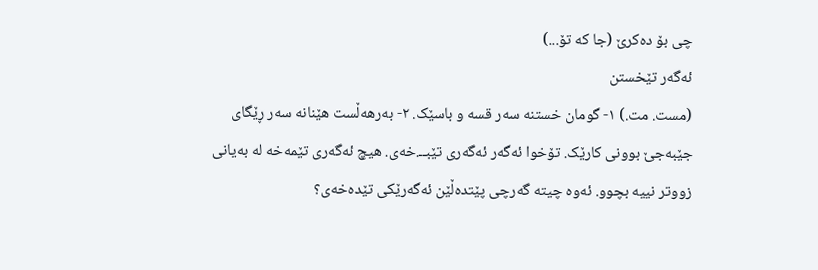چی بۆ دەکرێ (جا کە تۆ...)
ئەگەر تێخستن
(مست. مت.) ١- گومان خستنە سەر قسە و باسێک. ٢- بەرهەڵست هێنانە سەر ڕێگای جێبەجێ بوونی کارێک. تۆخوا ئەگەر ئەگەری تێبــ.خەی. هیچ ئەگەری تێمەخە لە بەیانی زووتر نییە بچوو. ئەوە چیتە گەرچی پێتدەڵێن ئەگەرێکی تێدەخەی؟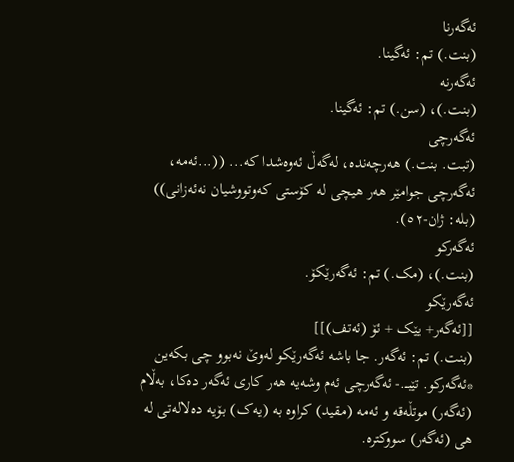ئەگەرنا
(بنت.) تم: ئەگینا.
ئەگەرنە
(بنت.)، (سن.) تم: ئەگینا.
ئەگەرچی
(تبت. بنت.) هەرچەندە، لەگەڵ ئەوەشدا کە... ((...ئەمە، ئەگەرچی جوامێر هەر هیچی لە کۆستی کەوتووشیان نەئەزانی)) (بلە: ژان-٥٢).
ئەگەرکو
(بنت.)، (مک.) تم: ئەگەرێکۆ.
ئەگەرێکو
[[ئەگەر+ یێک + ئۆ (ئەتف)]]
(بنت.) تم: ئەگەر. جا باشە ئەگەرێکو لەوێ نەبوو چی بکەین *ئەگەرکو. تێبــ.- ئەگەرچی ئەم وشەیە هەر کاری ئەگەر دەکا، بەڵام (ئەگەر) موتڵەقە و ئەمە (مقید) کراوە بە (یەک) بۆیە دەلالەتی لە هی (ئەگەر) سووکترە.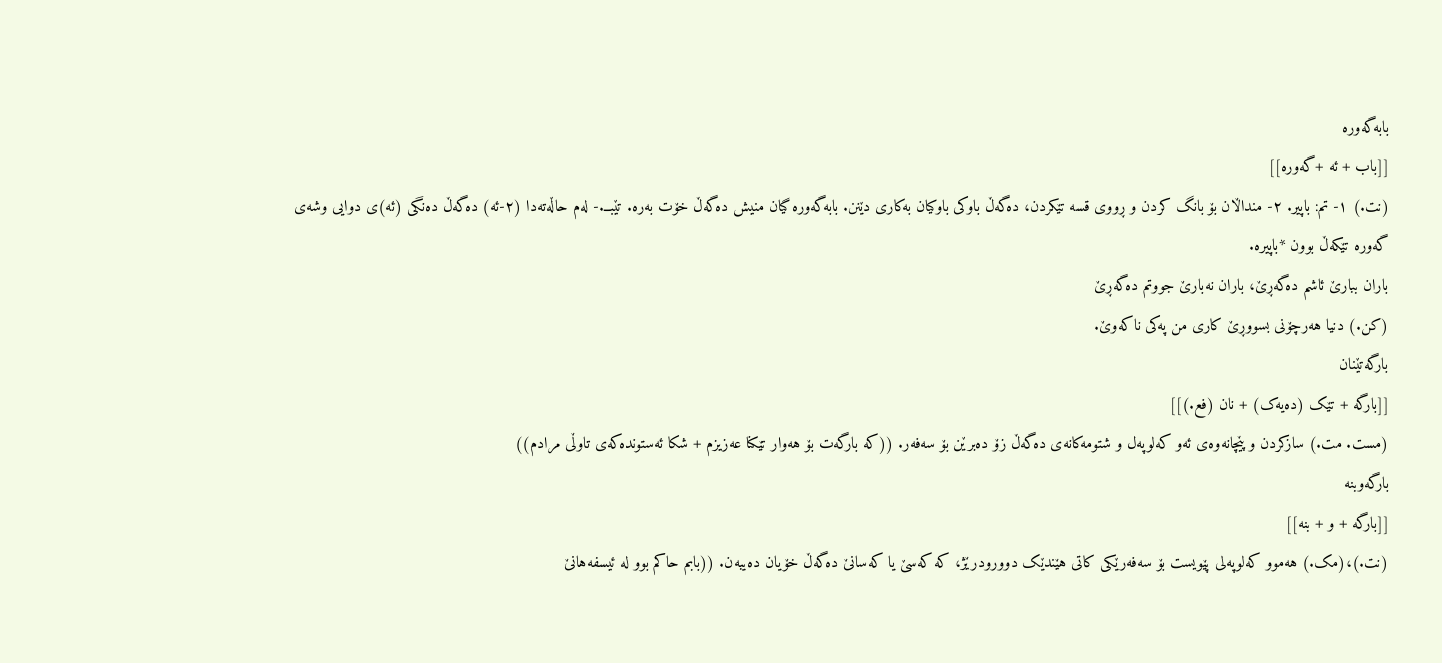بابەگەورە
[[باب + ئە +گەورە]]
(نت.) ١- تم: باپیر. ٢- منداڵان بۆ بانگ کردن و ڕووی قسە تێکردن، دەگەڵ باوکی باوکیان بەکاری دێنن. بابەگەورە گیان منیش دەگەڵ خۆت بەرە. تێبــ.- لەم حاڵەتەدا (٢-ئە) دەگەڵ دەنگی (ئە)ی دوایی وشەی گەورە تێکەڵ بوون *باپیرە.
باران ببارێ ئاشم دەگەڕێ، باران نەبارێ جووتم دەگەڕێ
(کن.) دنیا هەرچۆنی بسووڕێ کاری من پەکی ناکەوێ.
بارگەتێنان
[[بارگە + تێک (دەیەک) + نان (فع.)]]
(مست. مت.) سازکردن و پێچانەوەی ئەو کەلوپەل و شتومەکانەی دەگەڵ زۆ دەبرێن بۆ سەفەر. ((کە بارگەت بۆ هەوار تێکنا عەزیزم + شکا ئەستوندەکەی تاوڵی مرادم))
بارگەوبنە
[[بارگە + و + بنە]]
(نت.)،(مک.) هەموو کەلوپەلی پێویست بۆ سەفەرێکی کاتی هێندێک دوورودرێژ، کە کەسێ یا کەسانێ دەگەڵ خۆیان دەیبەن. ((بابم حاکم بوو لە ئیسفەهانێ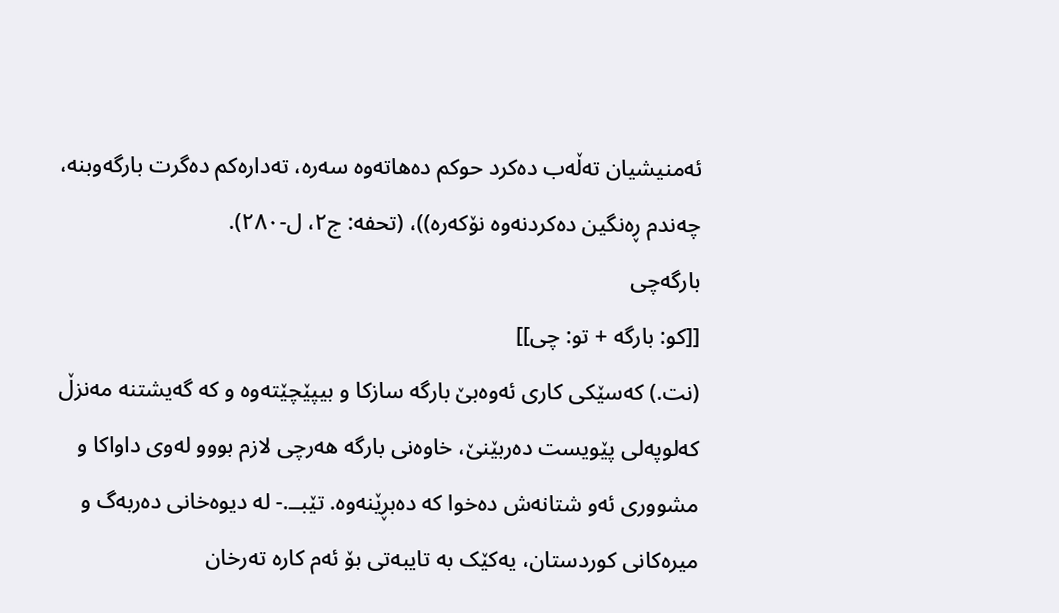ئەمنیشیان تەڵەب دەکرد حوکم دەهاتەوە سەرە، تەدارەکم دەگرت بارگەوبنە، چەندم ڕەنگین دەکردنەوە نۆکەرە))، (تحفە: ج٢، ل-٢٨٠).
بارگەچی
[[کو: بارگە + تو: چی]]
(نت.) کەسێکی کاری ئەوەبێ بارگە سازکا و بیپێچێتەوە و کە گەیشتنە مەنزڵ کەلوپەلی پێویست دەربێنێ، خاوەنی بارگە هەرچی لازم بووو لەوی داواکا و مشووری ئەو شتانەش دەخوا کە دەبڕێنەوە. تێبــ.- لە دیوەخانی دەربەگ و میرەکانی کوردستان، یەکێک بە تایبەتی بۆ ئەم کارە تەرخان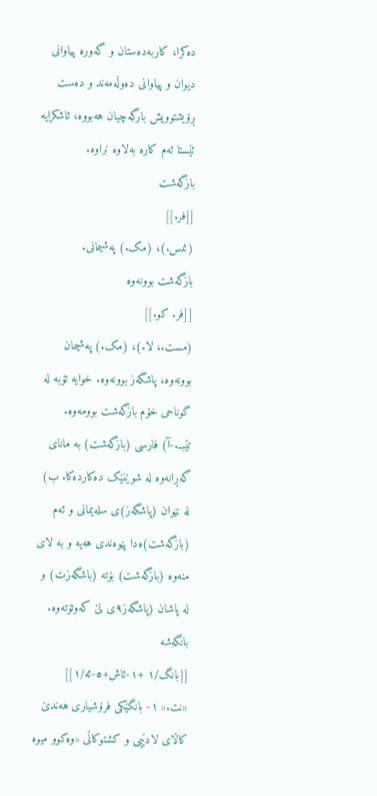دەکرا، کاربەدەستان و گەورە پیاوانی دیوان و پیاوانی دەوڵەمەند و دەست ڕۆیشتوویش بارگەچیان هەبووە، ئاشکرایە ئێستا ئەم کارە بەلاوە نراوە.
بازگەشت
[[فر.]]
(نمس.)، (مک.) پەشیمانی.
بازگەشت بوونەوە
[[فر. کو.]]
(مست.، لا.)، (مک.) پەشیمان بوونەوە، پاشگەز بوونەوە. خوایە تۆبە لە گوناحی خۆم بازگەشت بوومەوە. تێبــ.-آ) فارسی (بازگەشت) بە مانای گەڕانەوە لە شوێنێک دەکاردەکا. ب) لە نێوان (پاشگەز)ی سلەیمانی و ئەم (بازگەشت)ەدا پێوەندی هەیە و بە لای منەوە (بازگەشت) بۆتە (باشگەزت) و لە پاشان (پاشگەز٩ی لێ کەوتۆتەوە.
بانگەشه
[[بانگ/١ +١-ئاش+٥-ئه/١]]
«نت.» ١- بانگێکی فرۆشیاری هەندێ کاڵای لادێیی و کشتوکاڵی «وەکوو میوه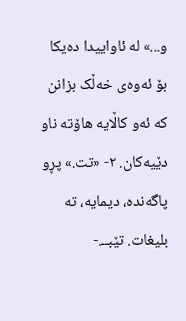و...» له ئاواییدا دەیکا بۆ ئەوەی خەڵک بزانن که ئەو کاڵایه هاۆته ناو دێیەکان. ٢- «تت.» پڕو پاگەنده، دیمایه، تە بلیغات. تێبــ.-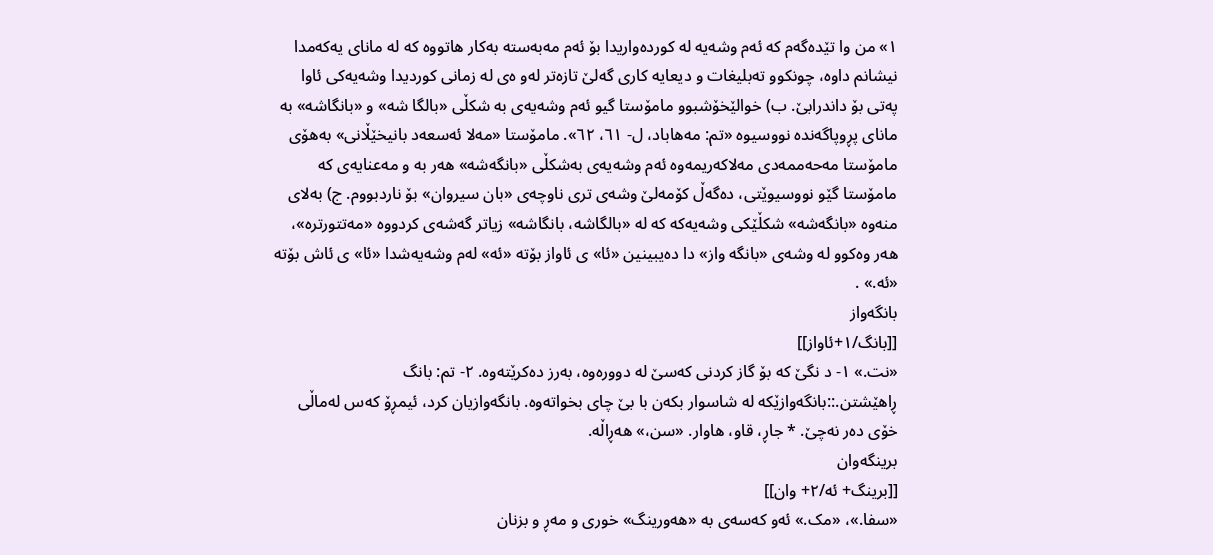١» من وا تێدەگەم که ئەم وشەیه له کوردەواریدا بۆ ئەم مەبەسته بەکار هاتووه که لە مانای یەکەمدا نیشانم داوه، چونکوو تەبلیغات و دیعایه کاری گەلێ تازەتر لەو ەی لە زمانی کوردیدا وشەیەکی ئاوا پەتی بۆ داندرابێ. ب) خوالێخۆشبوو مامۆستا گیو ئەم وشەیەی بە شکڵی «بالگا شه» و «بانگاشه» بە مانای پڕوپاگەندە نووسیوه «تم: مەهاباد، ل- ٦١، ٦٢». مامۆستا «مەلا ئەسعەد بانیخێڵانی» بەهۆی مامۆستا مەحەممەدی مەلاکەریمەوه ئەم وشەیەی بەشکڵی «بانگەشه» هەر بە و مەعنایەی که مامۆستا گێو نووسیوێتی، دەگەڵ کۆمەلێ وشەی تری ناوچەی «بان سیروان» بۆ ناردبووم. ج) بەلای منەوه «بانگەشه» شکڵێکی وشەیەکە که له «بالگاشه، بانگاشە» زیاتر گەشەی کردووه «مەتتورتره»، هەر وەکوو له وشەی «بانگە واز» دا دەیبینین «ئا» ی ئاواز بۆته «ئه» لەم وشەیەشدا «ئا» ی ئاش بۆته «ئه.» .
بانگەواز
[[بانگ/١+ئاواز]]
«نت.» ١- د نگێ که بۆ گاز کردنی کەسێ لە دوورەوه، بەرز دەکرێتەوه. ٢- تم: بانگ ڕاهێشتن.::بانگەوازێکە لە شاسوار بکەن با بێ چای بخواتەوه. بانگەوازیان کرد، ئیمڕۆ کەس لەماڵی خۆی دەر نەچێ. * جاڕ، قاو، هاوار. «سن،» هەڕاڵه.
برینگەوان
[[برینگ+ ئە/٢+ وان]]
«سفا.»، «مک.» ئەو کەسەی به «هەورینگ» خوری و مەڕ و بزنان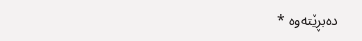دەبڕێتەوه *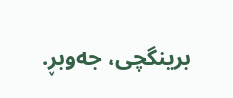برینگچی، جەوبڕ.